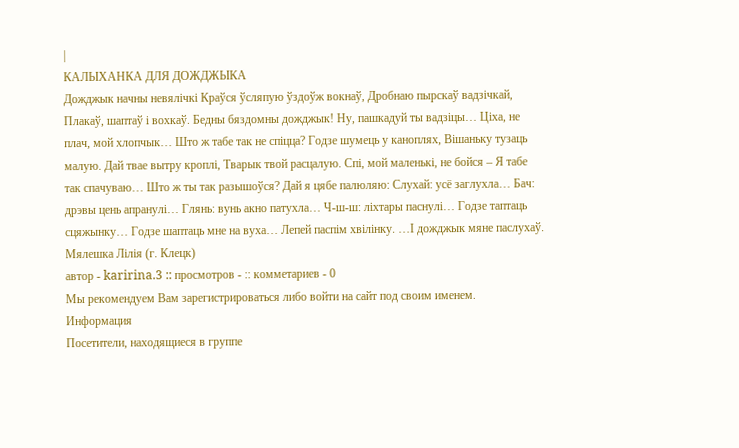|
КАЛЫХАНКА ДЛЯ ДОЖДЖЫКА
Дожджык начны невялічкі Краўся ўсляпую ўздоўж вокнаў, Дробнаю пырскаў вадзічкай, Плакаў, шаптаў і вохкаў. Бедны бяздомны дожджык! Ну, пашкадуй ты вадзіцы… Ціха, не плач, мой хлопчык… Што ж табе так не спіцца? Годзе шумець у каноплях, Вішаньку тузаць малую. Дай твае вытру кроплі, Тварык твой расцалую. Спі, мой маленькі, не бойся – Я табе так спачуваю… Што ж ты так разышоўся? Дай я цябе палюляю: Слухай: усё заглухла… Бач: дрэвы цень апранулі… Глянь: вунь акно патухла… Ч-ш-ш: ліхтары паснулі… Годзе таптаць сцяжынку… Годзе шаптаць мне на вуха… Лепей паспім хвілінку. …І дожджык мяне паслухаў. Мялешка Лілія (г. Клецк)
автор - karirina.3 :: просмотров - :: комметариев - 0
Мы рекомендуем Вам зарегистрироваться либо войти на сайт под своим именем.
Информация
Посетители, находящиеся в группе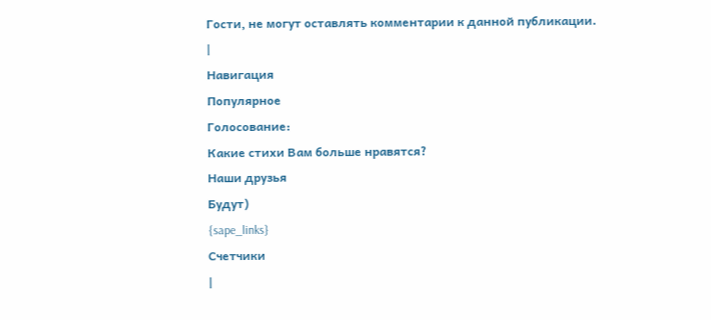Гости, не могут оставлять комментарии к данной публикации.
|
Навигация
Популярное
Голосование:
Какие стихи Вам больше нравятся?
Наши друзья
Будут)
{sape_links}
Счетчики
|